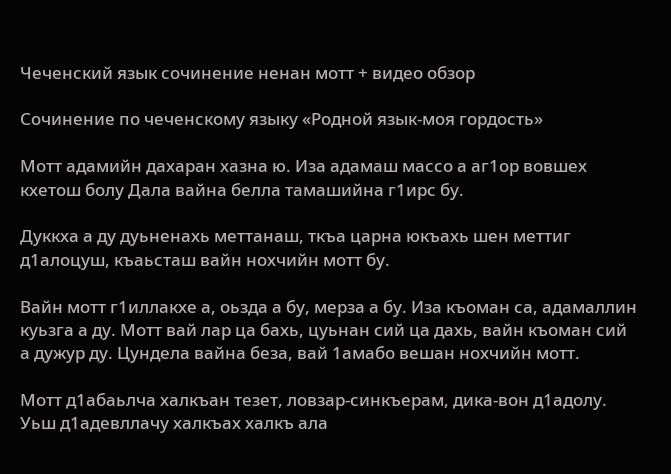Чеченский язык сочинение ненан мотт + видео обзор

Сочинение по чеченскому языку «Родной язык-моя гордость»

Мотт адамийн дахаран хазна ю. Иза адамаш массо а аг1ор вовшех кхетош болу Дала вайна белла тамашийна г1ирс бу.

Дуккха а ду дуьненахь меттанаш, ткъа царна юкъахь шен меттиг д1алоцуш, къаьсташ вайн нохчийн мотт бу.

Вайн мотт г1иллакхе а, оьзда а бу, мерза а бу. Иза къоман са, адамаллин куьзга а ду. Мотт вай лар ца бахь, цуьнан сий ца дахь, вайн къоман сий а дужур ду. Цундела вайна беза, вай 1амабо вешан нохчийн мотт.

Мотт д1абаьлча халкъан тезет, ловзар-синкъерам, дика-вон д1адолу. Уьш д1адевллачу халкъах халкъ ала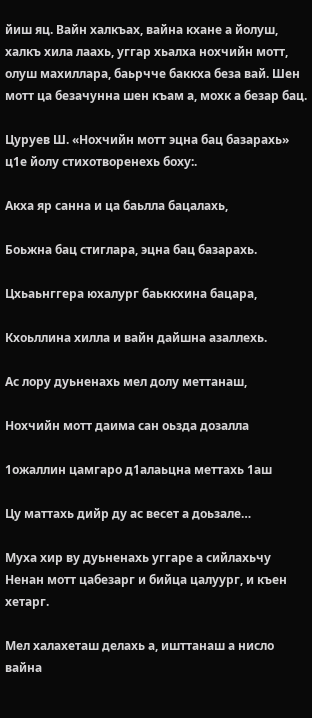йиш яц. Вайн халкъах, вайна кхане а йолуш, халкъ хила лаахь, уггар хьалха нохчийн мотт, олуш махиллара, баьрчче баккха беза вай. Шен мотт ца безачунна шен къам а, мохк а безар бац.

Цуруев Ш. «Нохчийн мотт эцна бац базарахь» ц1е йолу стихотворенехь боху:.

Акха яр санна и ца баьлла бацалахь,

Боьжна бац стиглара, эцна бац базарахь.

Цхьаьнггера юхалург баьккхина бацара,

Кхоьллина хилла и вайн дайшна азаллехь.

Ас лору дуьненахь мел долу меттанаш,

Нохчийн мотт даима сан оьзда дозалла

1ожаллин цамгаро д1алаьцна меттахь 1аш

Цу маттахь дийр ду ас весет а доьзале…

Муха хир ву дуьненахь уггаре а сийлахьчу Ненан мотт цабезарг и бийца цалуург, и къен хетарг.

Мел халахеташ делахь а, ишттанаш а нисло вайна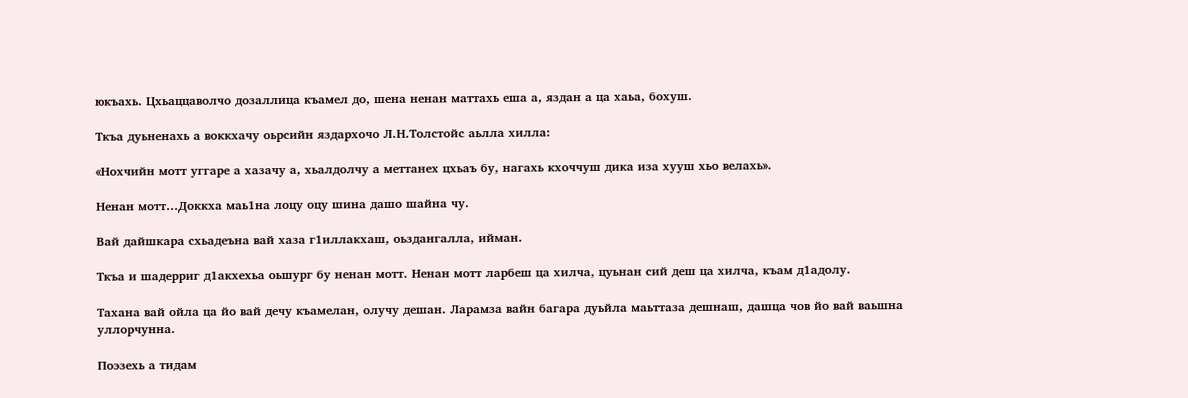юкъахь. Цхьаццаволчо дозаллица къамел до, шена ненан маттахь еша а, яздан а ца хаьа, бохуш.

Ткъа дуьненахь а воккхачу оьрсийн яздархочо Л.Н.Толстойс аьлла хилла:

«Нохчийн мотт уггаре а хазачу а, хьалдолчу а меттанех цхьаъ бу, нагахь кхоччуш дика иза хууш хьо велахь».

Ненан мотт…Доккха маь1на лоцу оцу шина дашо шайна чу.

Вай дайшкара схьадеъна вай хаза г1иллакхаш, оьздангалла, ийман.

Ткъа и шадерриг д1акхехьа оьшург бу ненан мотт. Ненан мотт ларбеш ца хилча, цуьнан сий деш ца хилча, къам д1адолу.

Тахана вай ойла ца йо вай дечу къамелан, олучу дешан. Ларамза вайн багара дуьйла маьттаза дешнаш, дашца чов йо вай ваьшна уллорчунна.

Поэзехь а тидам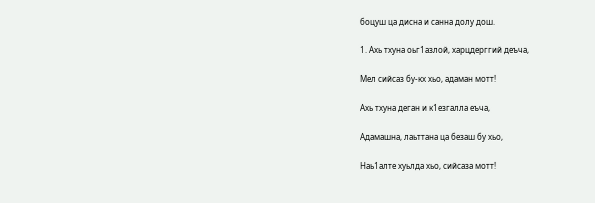боцуш ца дисна и санна долу дош.

1. Ахь тхуна оьг1азлой, харцдерггий деъча,

Мел сийсаз бу-кх хьо, адаман мотт!

Ахь тхуна деган и к1езгалла еъча,

Адамашна, лаьттана ца безаш бу хьо,

Наь1алте хуьлда хьо, сийсаза мотт!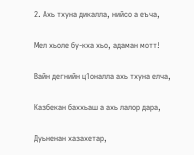2. Ахь тхуна дикалла, нийсо а еъча,

Мел хьоле бу-кха хьо, адаман мотт!

Вайн дегнийн ц1оналла ахь тхуна елча,

Казбекан баххьаш а ахь лалор дара,

Дуьненан хазахетар,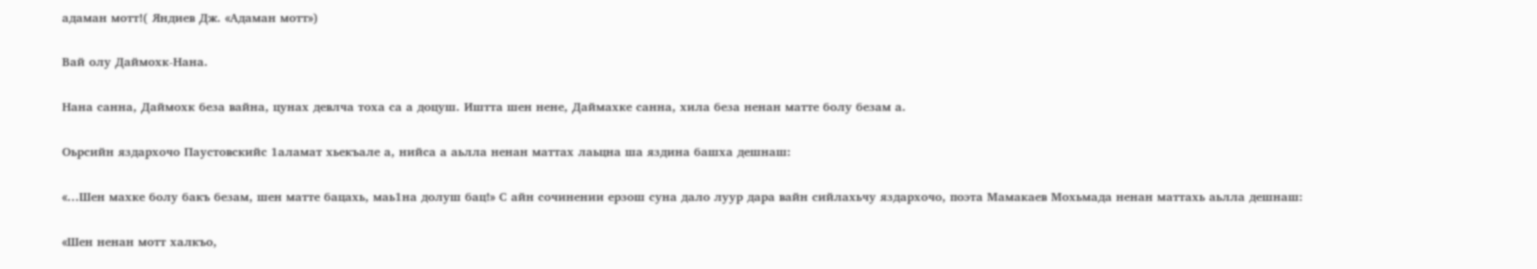адаман мотт!( Яндиев Дж. «Адаман мотт»)

Вай олу Даймохк-Нана.

Нана санна, Даймохк беза вайна, цунах девлча тоха са а доцуш. Иштта шен нене, Даймахке санна, хила беза ненан матте болу безам а.

Оьрсийн яздархочо Паустовскийс 1аламат хьекъале а, нийса а аьлла ненан маттах лаьцна ша яздина башха дешнаш:

«…Шен махке болу бакъ безам, шен матте бацахь, маь1на долуш бац!» С айн сочинении ерзош суна дало луур дара вайн сийлахьчу яздархочо, поэта Мамакаев Мохьмада ненан маттахь аьлла дешнаш:

«Шен ненан мотт халкъо,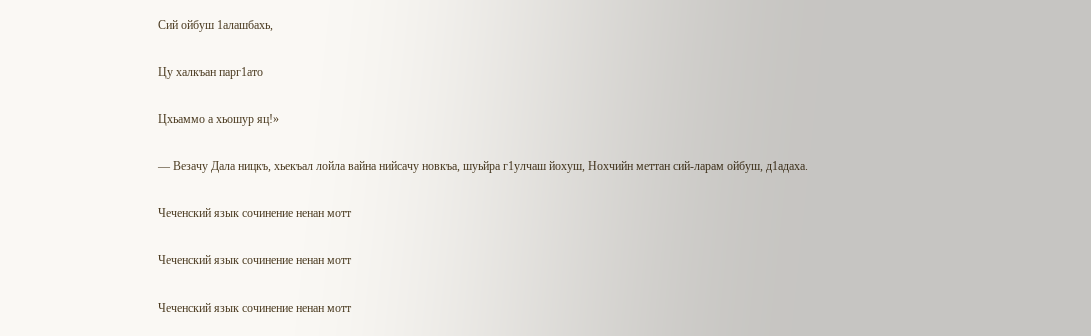Сий ойбуш 1алашбахь,

Цу халкъан парг1ато

Цхьаммо а хьошур яц!»

— Везачу Дала ницкъ, хьекъал лойла вайна нийсачу новкъа, шуьйра г1улчаш йохуш, Нохчийн меттан сий-ларам ойбуш, д1адаха.

Чеченский язык сочинение ненан мотт

Чеченский язык сочинение ненан мотт

Чеченский язык сочинение ненан мотт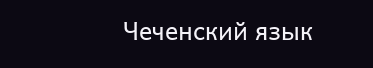Чеченский язык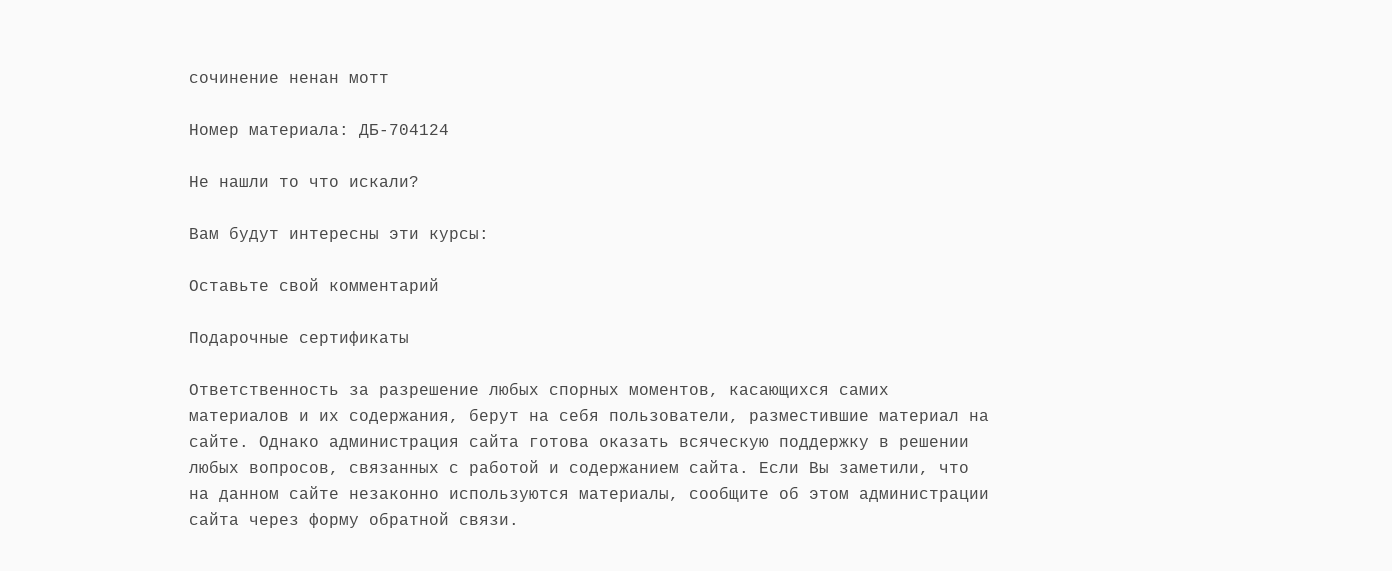сочинение ненан мотт

Номер материала: ДБ-704124

Не нашли то что искали?

Вам будут интересны эти курсы:

Оставьте свой комментарий

Подарочные сертификаты

Ответственность за разрешение любых спорных моментов, касающихся самих материалов и их содержания, берут на себя пользователи, разместившие материал на сайте. Однако администрация сайта готова оказать всяческую поддержку в решении любых вопросов, связанных с работой и содержанием сайта. Если Вы заметили, что на данном сайте незаконно используются материалы, сообщите об этом администрации сайта через форму обратной связи.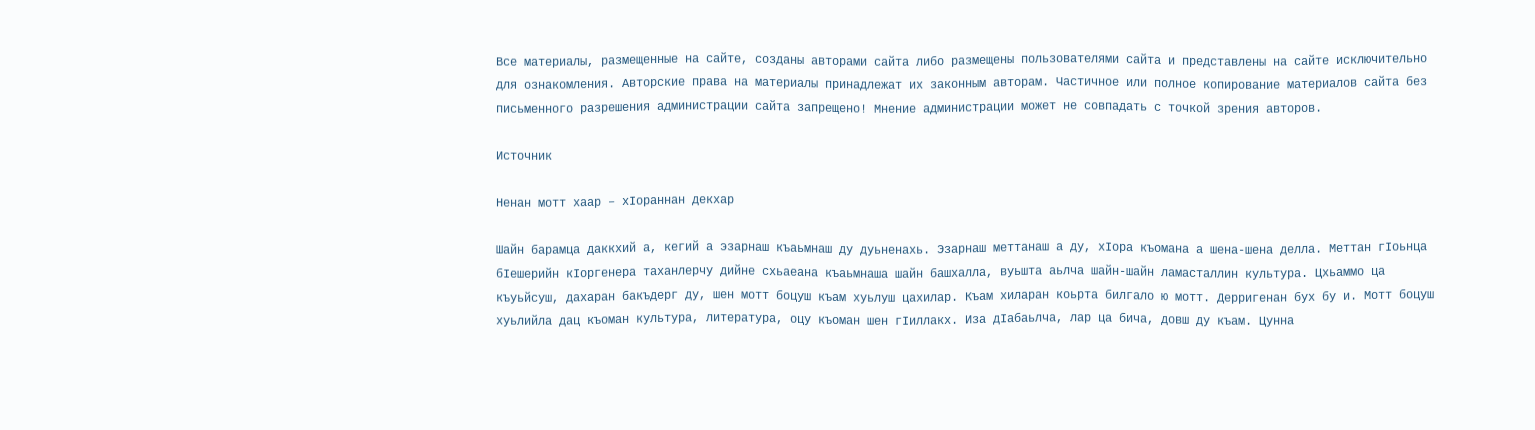Все материалы, размещенные на сайте, созданы авторами сайта либо размещены пользователями сайта и представлены на сайте исключительно для ознакомления. Авторские права на материалы принадлежат их законным авторам. Частичное или полное копирование материалов сайта без письменного разрешения администрации сайта запрещено! Мнение администрации может не совпадать с точкой зрения авторов.

Источник

Ненан мотт хаар – хIораннан декхар

Шайн барамца даккхий а, кегий а эзарнаш къаьмнаш ду дуьненахь. Эзарнаш меттанаш а ду, хIора къомана а шена-шена делла. Меттан гIоьнца бIешерийн кIоргенера таханлерчу дийне схьаеана къаьмнаша шайн башхалла, вуьшта аьлча шайн-шайн ламасталлин культура. Цхьаммо ца къуьйсуш, дахаран бакъдерг ду, шен мотт боцуш къам хуьлуш цахилар. Къам хиларан коьрта билгало ю мотт. Дерригенан бух бу и. Мотт боцуш хуьлийла дац къоман культура, литература, оцу къоман шен гIиллакх. Иза дIабаьлча, лар ца бича, довш ду къам. Цунна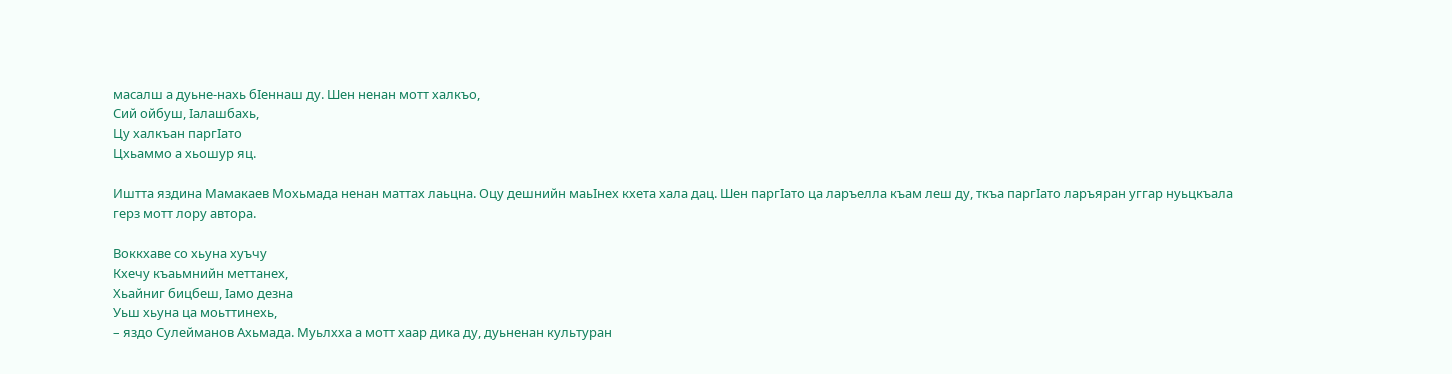масалш а дуьне-нахь бIеннаш ду. Шен ненан мотт халкъо,
Сий ойбуш, Iалашбахь,
Цу халкъан паргIато
Цхьаммо а хьошур яц.

Иштта яздина Мамакаев Мохьмада ненан маттах лаьцна. Оцу дешнийн маьIнех кхета хала дац. Шен паргIато ца ларъелла къам леш ду, ткъа паргIато ларъяран уггар нуьцкъала герз мотт лору автора.

Воккхаве со хьуна хуъчу
Кхечу къаьмнийн меттанех,
Хьайниг бицбеш, Iамо дезна
Уьш хьуна ца моьттинехь,
– яздо Сулейманов Ахьмада. Муьлхха а мотт хаар дика ду, дуьненан культуран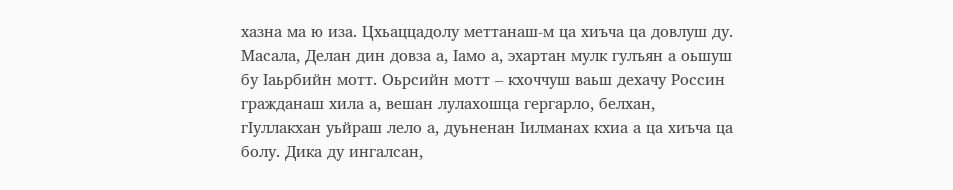хазна ма ю иза. Цхьаццадолу меттанаш-м ца хиъча ца довлуш ду. Масала, Делан дин довза а, Iамо а, эхартан мулк гулъян а оьшуш бу Iаьрбийн мотт. Оьрсийн мотт – кхоччуш ваьш дехачу Россин гражданаш хила а, вешан лулахошца гергарло, белхан, гIуллакхан уьйраш лело а, дуьненан Iилманах кхиа а ца хиъча ца болу. Дика ду ингалсан,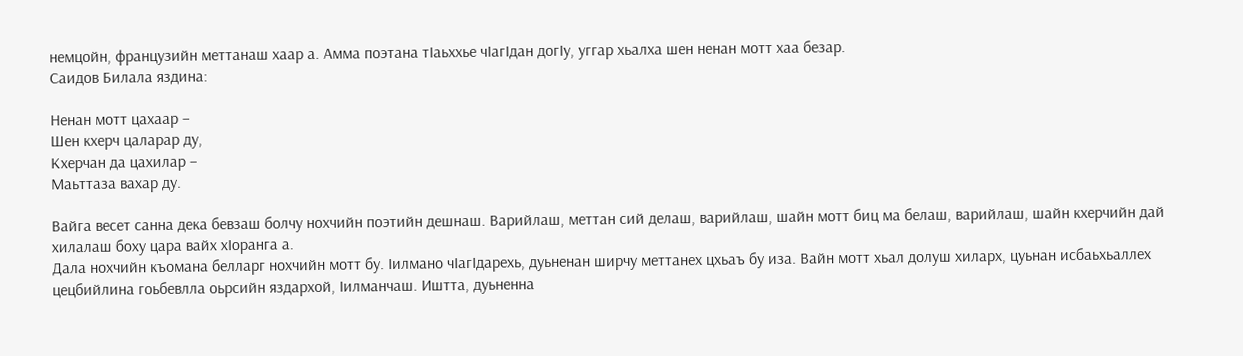немцойн, французийн меттанаш хаар а. Амма поэтана тIаьххье чIагIдан догIу, уггар хьалха шен ненан мотт хаа безар.
Саидов Билала яздина:

Ненан мотт цахаар –
Шен кхерч цаларар ду,
Кхерчан да цахилар –
Маьттаза вахар ду.

Вайга весет санна дека бевзаш болчу нохчийн поэтийн дешнаш. Варийлаш, меттан сий делаш, варийлаш, шайн мотт биц ма белаш, варийлаш, шайн кхерчийн дай хилалаш боху цара вайх хIоранга а.
Дала нохчийн къомана белларг нохчийн мотт бу. Iилмано чIагIдарехь, дуьненан ширчу меттанех цхьаъ бу иза. Вайн мотт хьал долуш хиларх, цуьнан исбаьхьаллех цецбийлина гоьбевлла оьрсийн яздархой, Iилманчаш. Иштта, дуьненна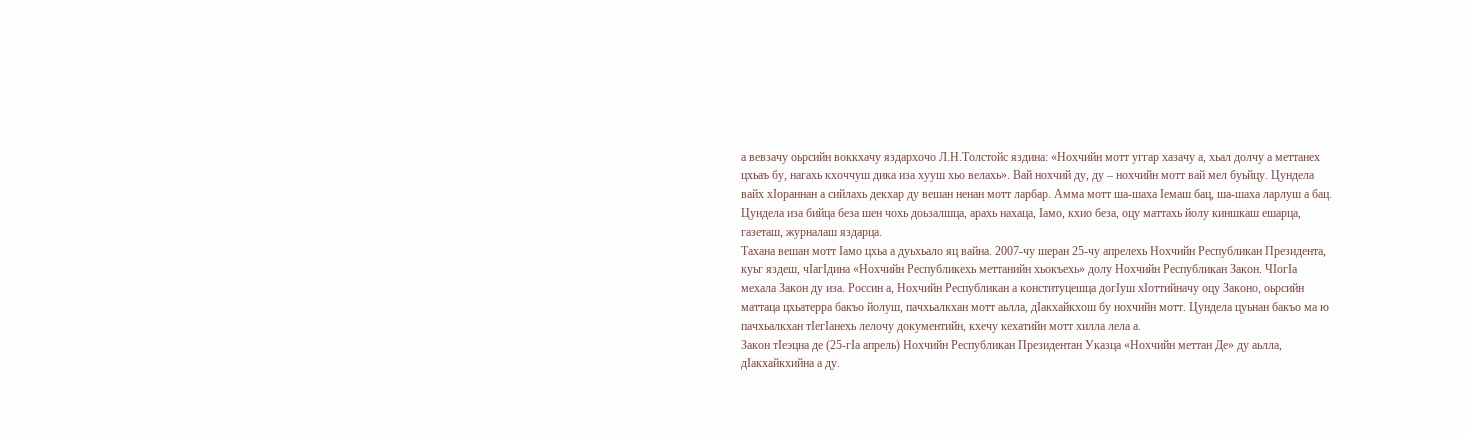а вевзачу оьрсийн воккхачу яздархочо Л.Н.Толстойс яздина: «Нохчийн мотт уггар хазачу а, хьал долчу а меттанех цхьаъ бу, нагахь кхоччуш дика иза хууш хьо велахь». Вай нохчий ду, ду – нохчийн мотт вай мел буьйцу. Цундела вайх хIораннан а сийлахь декхар ду вешан ненан мотт ларбар. Амма мотт ша-шаха Iемаш бац, ша-шаха ларлуш а бац. Цундела иза бийца беза шен чохь доьзалшца, арахь нахаца, Iамо, кхио беза, оцу маттахь йолу киншкаш ешарца, газеташ, журналаш яздарца.
Тахана вешан мотт Iамо цхьа а дуьхьало яц вайна. 2007-чу шеран 25-чу апрелехь Нохчийн Республикан Президента, куьг яздеш, чIагIдина «Нохчийн Республикехь меттанийн хьокъехь» долу Нохчийн Республикан Закон. ЧIогIа мехала Закон ду иза. Россин а, Нохчийн Республикан а конституцешца догIуш хIоттийначу оцу Законо, оьрсийн маттаца цхьатерра бакъо йолуш, пачхьалкхан мотт аьлла, дIакхайкхош бу нохчийн мотт. Цундела цуьнан бакъо ма ю пачхьалкхан тIегIанехь лелочу документийн, кхечу кехатийн мотт хилла лела а.
Закон тIеэцна де (25-гIа апрель) Нохчийн Республикан Президентан Указца «Нохчийн меттан Де» ду аьлла, дIакхайкхийна а ду.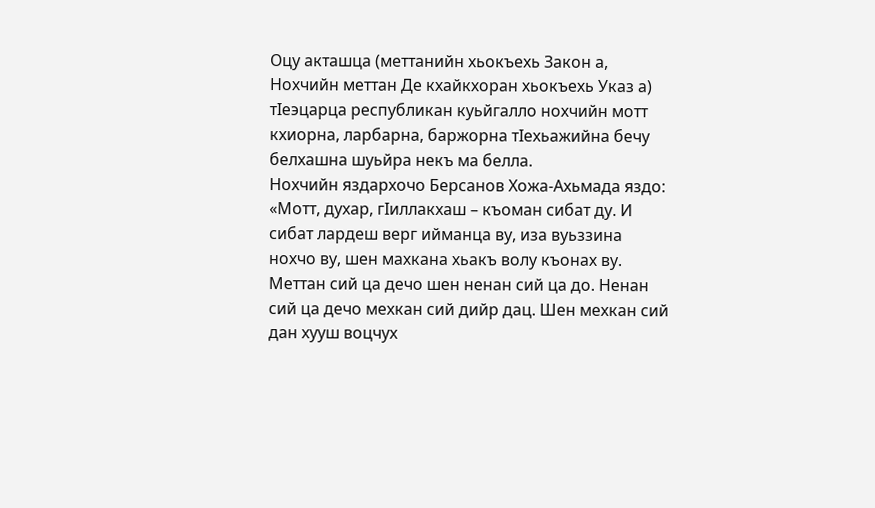Оцу акташца (меттанийн хьокъехь Закон а, Нохчийн меттан Де кхайкхоран хьокъехь Указ а) тIеэцарца республикан куьйгалло нохчийн мотт кхиорна, ларбарна, баржорна тIехьажийна бечу белхашна шуьйра некъ ма белла.
Нохчийн яздархочо Берсанов Хожа-Ахьмада яздо: «Мотт, духар, гIиллакхаш – къоман сибат ду. И сибат лардеш верг ийманца ву, иза вуьззина нохчо ву, шен махкана хьакъ волу къонах ву.
Меттан сий ца дечо шен ненан сий ца до. Ненан сий ца дечо мехкан сий дийр дац. Шен мехкан сий дан хууш воцчух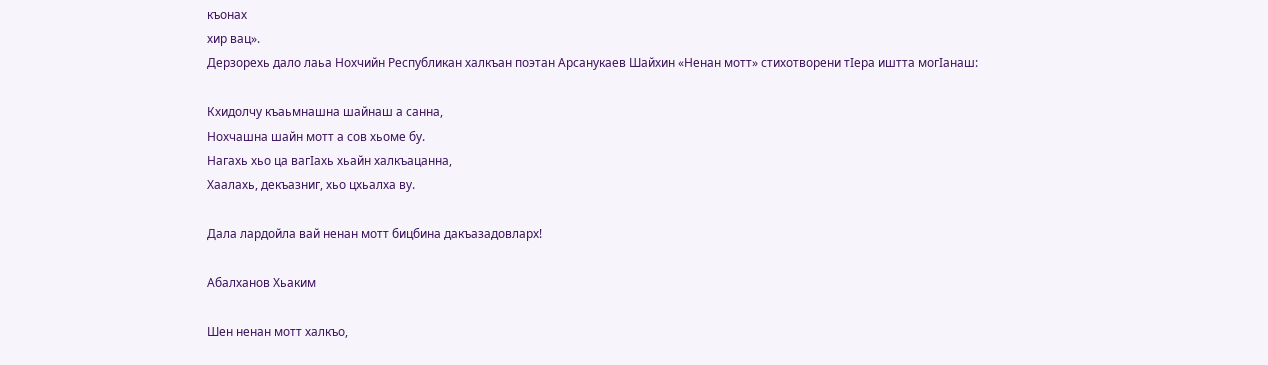къонах
хир вац».
Дерзорехь дало лаьа Нохчийн Республикан халкъан поэтан Арсанукаев Шайхин «Ненан мотт» стихотворени тIера иштта могIанаш:

Кхидолчу къаьмнашна шайнаш а санна,
Нохчашна шайн мотт а сов хьоме бу.
Нагахь хьо ца вагIахь хьайн халкъацанна,
Хаалахь, декъазниг, хьо цхьалха ву.

Дала лардойла вай ненан мотт бицбина дакъазадовларх!

Абалханов Хьаким

Шен ненан мотт халкъо,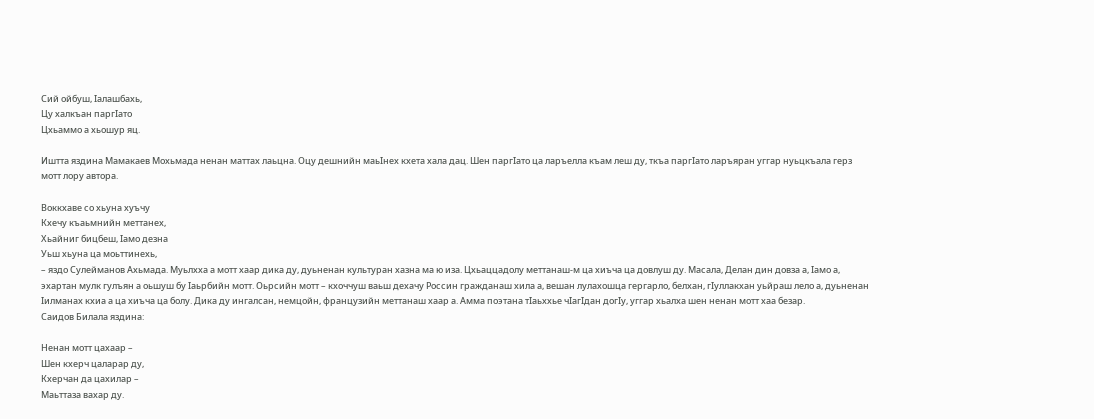Сий ойбуш, Iалашбахь,
Цу халкъан паргIато
Цхьаммо а хьошур яц.

Иштта яздина Мамакаев Мохьмада ненан маттах лаьцна. Оцу дешнийн маьIнех кхета хала дац. Шен паргIато ца ларъелла къам леш ду, ткъа паргIато ларъяран уггар нуьцкъала герз мотт лору автора.

Воккхаве со хьуна хуъчу
Кхечу къаьмнийн меттанех,
Хьайниг бицбеш, Iамо дезна
Уьш хьуна ца моьттинехь,
– яздо Сулейманов Ахьмада. Муьлхха а мотт хаар дика ду, дуьненан культуран хазна ма ю иза. Цхьаццадолу меттанаш-м ца хиъча ца довлуш ду. Масала, Делан дин довза а, Iамо а, эхартан мулк гулъян а оьшуш бу Iаьрбийн мотт. Оьрсийн мотт – кхоччуш ваьш дехачу Россин гражданаш хила а, вешан лулахошца гергарло, белхан, гIуллакхан уьйраш лело а, дуьненан Iилманах кхиа а ца хиъча ца болу. Дика ду ингалсан, немцойн, французийн меттанаш хаар а. Амма поэтана тIаьххье чIагIдан догIу, уггар хьалха шен ненан мотт хаа безар.
Саидов Билала яздина:

Ненан мотт цахаар –
Шен кхерч цаларар ду,
Кхерчан да цахилар –
Маьттаза вахар ду.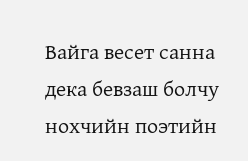Вайга весет санна дека бевзаш болчу нохчийн поэтийн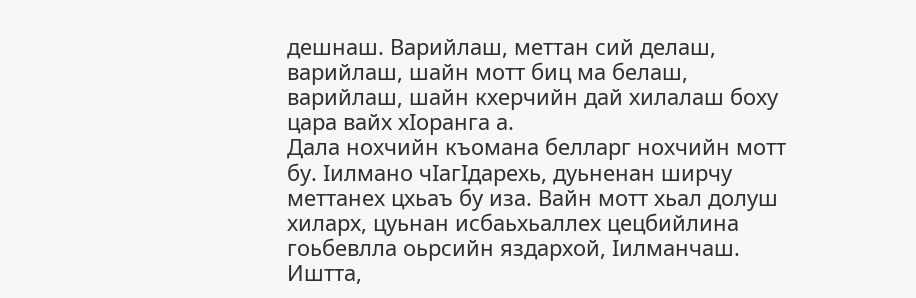дешнаш. Варийлаш, меттан сий делаш, варийлаш, шайн мотт биц ма белаш, варийлаш, шайн кхерчийн дай хилалаш боху цара вайх хIоранга а.
Дала нохчийн къомана белларг нохчийн мотт бу. Iилмано чIагIдарехь, дуьненан ширчу меттанех цхьаъ бу иза. Вайн мотт хьал долуш хиларх, цуьнан исбаьхьаллех цецбийлина гоьбевлла оьрсийн яздархой, Iилманчаш. Иштта,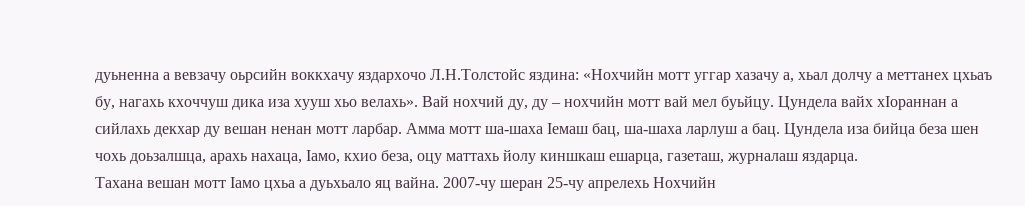дуьненна а вевзачу оьрсийн воккхачу яздархочо Л.Н.Толстойс яздина: «Нохчийн мотт уггар хазачу а, хьал долчу а меттанех цхьаъ бу, нагахь кхоччуш дика иза хууш хьо велахь». Вай нохчий ду, ду – нохчийн мотт вай мел буьйцу. Цундела вайх хIораннан а сийлахь декхар ду вешан ненан мотт ларбар. Амма мотт ша-шаха Iемаш бац, ша-шаха ларлуш а бац. Цундела иза бийца беза шен чохь доьзалшца, арахь нахаца, Iамо, кхио беза, оцу маттахь йолу киншкаш ешарца, газеташ, журналаш яздарца.
Тахана вешан мотт Iамо цхьа а дуьхьало яц вайна. 2007-чу шеран 25-чу апрелехь Нохчийн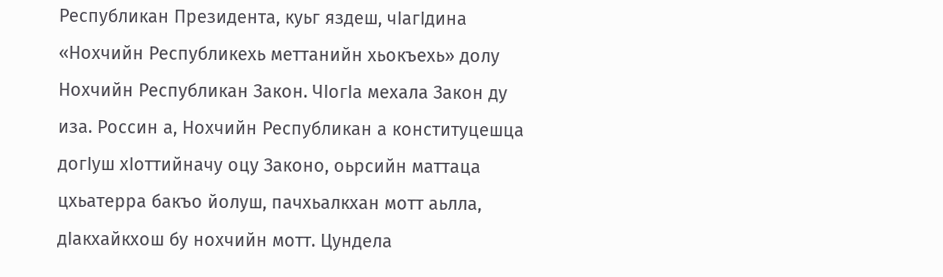Республикан Президента, куьг яздеш, чIагIдина «Нохчийн Республикехь меттанийн хьокъехь» долу Нохчийн Республикан Закон. ЧIогIа мехала Закон ду иза. Россин а, Нохчийн Республикан а конституцешца догIуш хIоттийначу оцу Законо, оьрсийн маттаца цхьатерра бакъо йолуш, пачхьалкхан мотт аьлла, дIакхайкхош бу нохчийн мотт. Цундела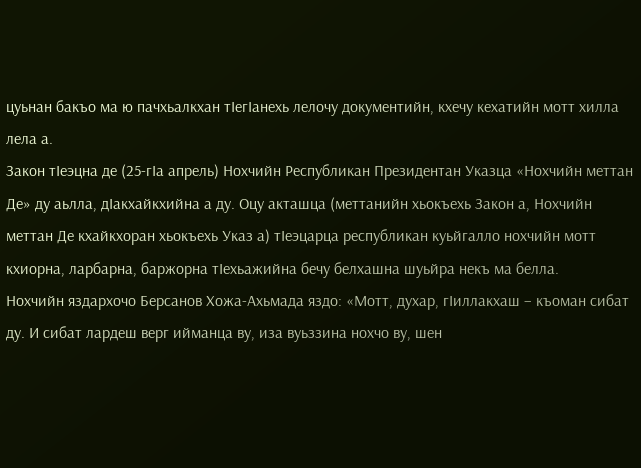цуьнан бакъо ма ю пачхьалкхан тIегIанехь лелочу документийн, кхечу кехатийн мотт хилла лела а.
Закон тIеэцна де (25-гIа апрель) Нохчийн Республикан Президентан Указца «Нохчийн меттан Де» ду аьлла, дIакхайкхийна а ду. Оцу акташца (меттанийн хьокъехь Закон а, Нохчийн меттан Де кхайкхоран хьокъехь Указ а) тIеэцарца республикан куьйгалло нохчийн мотт кхиорна, ларбарна, баржорна тIехьажийна бечу белхашна шуьйра некъ ма белла.
Нохчийн яздархочо Берсанов Хожа-Ахьмада яздо: «Мотт, духар, гIиллакхаш – къоман сибат ду. И сибат лардеш верг ийманца ву, иза вуьззина нохчо ву, шен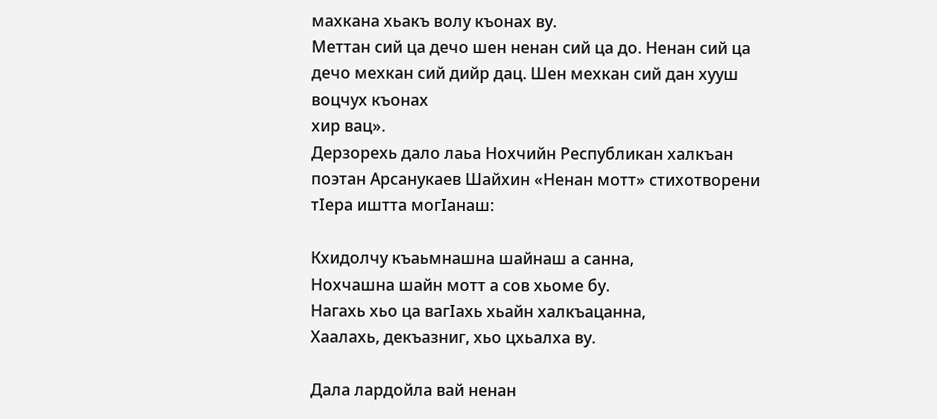махкана хьакъ волу къонах ву.
Меттан сий ца дечо шен ненан сий ца до. Ненан сий ца дечо мехкан сий дийр дац. Шен мехкан сий дан хууш воцчух къонах
хир вац».
Дерзорехь дало лаьа Нохчийн Республикан халкъан поэтан Арсанукаев Шайхин «Ненан мотт» стихотворени тIера иштта могIанаш:

Кхидолчу къаьмнашна шайнаш а санна,
Нохчашна шайн мотт а сов хьоме бу.
Нагахь хьо ца вагIахь хьайн халкъацанна,
Хаалахь, декъазниг, хьо цхьалха ву.

Дала лардойла вай ненан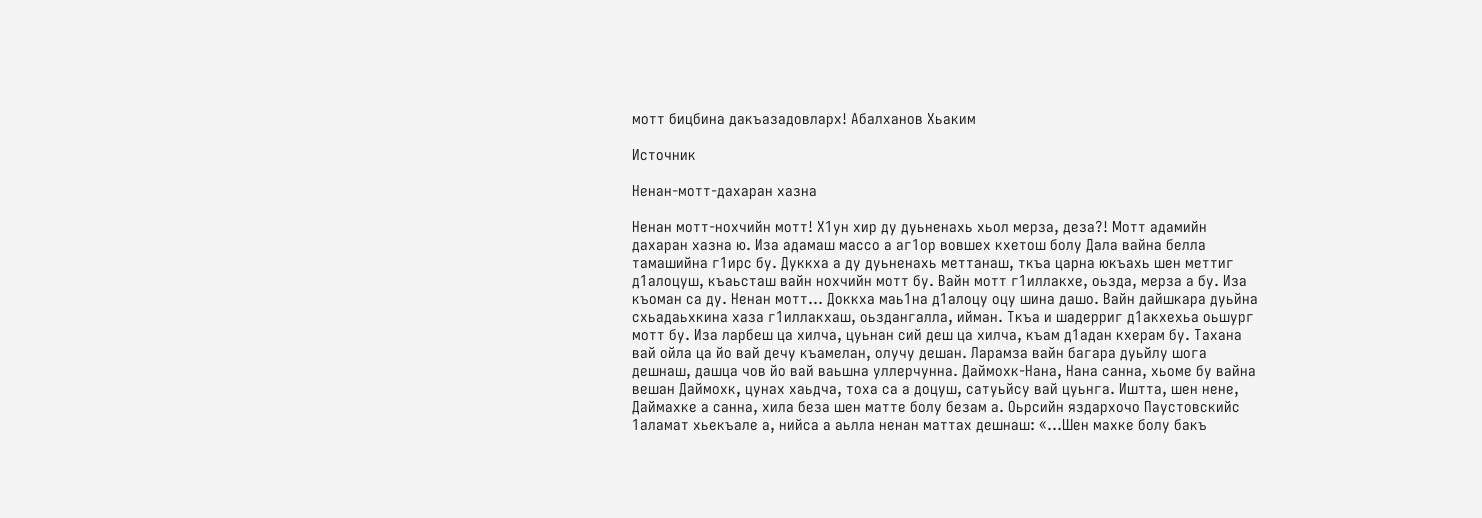мотт бицбина дакъазадовларх! Абалханов Хьаким

Источник

Ненан-мотт-дахаран хазна

Ненан мотт-нохчийн мотт! Х1ун хир ду дуьненахь хьол мерза, деза?! Мотт адамийн дахаран хазна ю. Иза адамаш массо а аг1ор вовшех кхетош болу Дала вайна белла тамашийна г1ирс бу. Дуккха а ду дуьненахь меттанаш, ткъа царна юкъахь шен меттиг д1алоцуш, къаьсташ вайн нохчийн мотт бу. Вайн мотт г1иллакхе, оьзда, мерза а бу. Иза къоман са ду. Ненан мотт… Доккха маь1на д1алоцу оцу шина дашо. Вайн дайшкара дуьйна схьадаьхкина хаза г1иллакхаш, оьздангалла, ийман. Ткъа и шадерриг д1акхехьа оьшург мотт бу. Иза ларбеш ца хилча, цуьнан сий деш ца хилча, къам д1адан кхерам бу. Тахана вай ойла ца йо вай дечу къамелан, олучу дешан. Ларамза вайн багара дуьйлу шога дешнаш, дашца чов йо вай ваьшна уллерчунна. Даймохк-Нана, Нана санна, хьоме бу вайна вешан Даймохк, цунах хаьдча, тоха са а доцуш, сатуьйсу вай цуьнга. Иштта, шен нене, Даймахке а санна, хила беза шен матте болу безам а. Оьрсийн яздархочо Паустовскийс 1аламат хьекъале а, нийса а аьлла ненан маттах дешнаш: «…Шен махке болу бакъ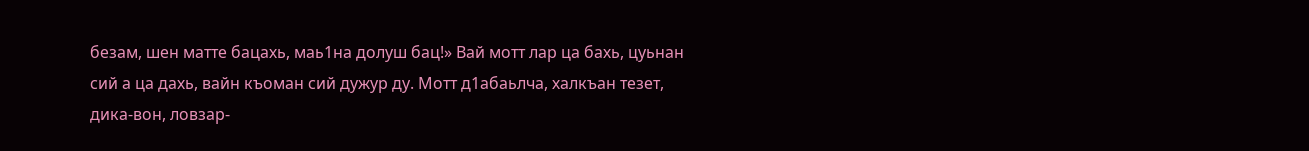безам, шен матте бацахь, маь1на долуш бац!» Вай мотт лар ца бахь, цуьнан сий а ца дахь, вайн къоман сий дужур ду. Мотт д1абаьлча, халкъан тезет, дика-вон, ловзар-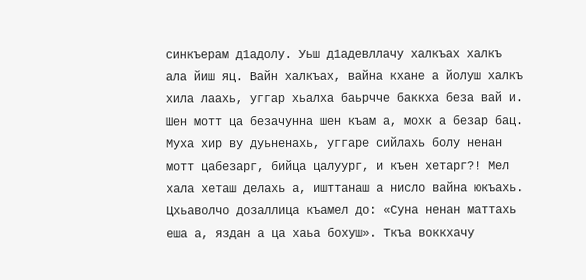синкъерам д1адолу. Уьш д1адевллачу халкъах халкъ ала йиш яц. Вайн халкъах, вайна кхане а йолуш халкъ хила лаахь, уггар хьалха баьрчче баккха беза вай и. Шен мотт ца безачунна шен къам а, мохк а безар бац. Муха хир ву дуьненахь, уггаре сийлахь болу ненан мотт цабезарг, бийца цалуург, и къен хетарг?! Мел хала хеташ делахь а, ишттанаш а нисло вайна юкъахь. Цхьаволчо дозаллица къамел до: «Суна ненан маттахь еша а, яздан а ца хаьа бохуш». Ткъа воккхачу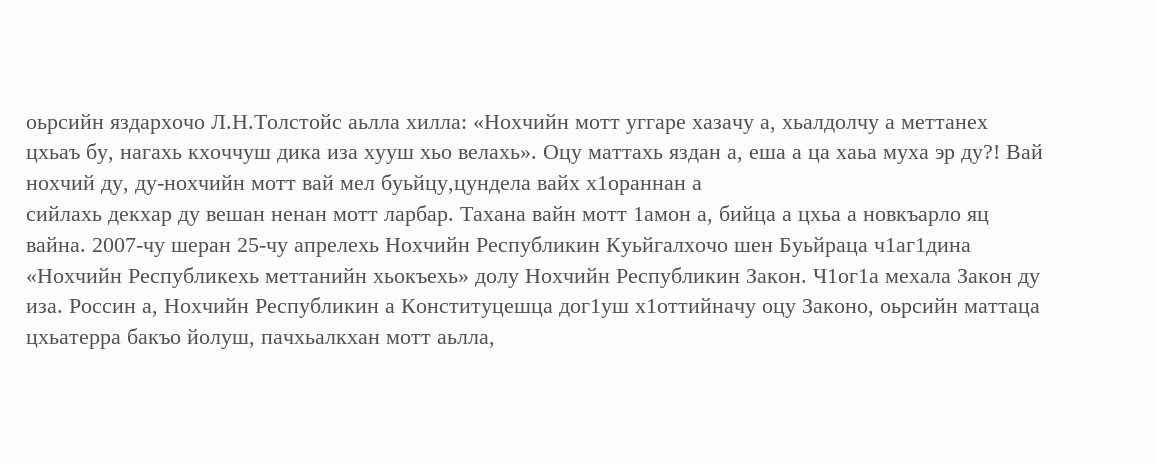оьрсийн яздархочо Л.Н.Толстойс аьлла хилла: «Нохчийн мотт уггаре хазачу а, хьалдолчу а меттанех цхьаъ бу, нагахь кхоччуш дика иза хууш хьо велахь». Оцу маттахь яздан а, еша а ца хаьа муха эр ду?! Вай нохчий ду, ду-нохчийн мотт вай мел буьйцу,цундела вайх х1ораннан а
сийлахь декхар ду вешан ненан мотт ларбар. Тахана вайн мотт 1амон а, бийца а цхьа а новкъарло яц вайна. 2007-чу шеран 25-чу апрелехь Нохчийн Республикин Куьйгалхочо шен Буьйраца ч1аг1дина «Нохчийн Республикехь меттанийн хьокъехь» долу Нохчийн Республикин Закон. Ч1ог1а мехала Закон ду иза. Россин а, Нохчийн Республикин а Конституцешца дог1уш х1оттийначу оцу Законо, оьрсийн маттаца цхьатерра бакъо йолуш, пачхьалкхан мотт аьлла,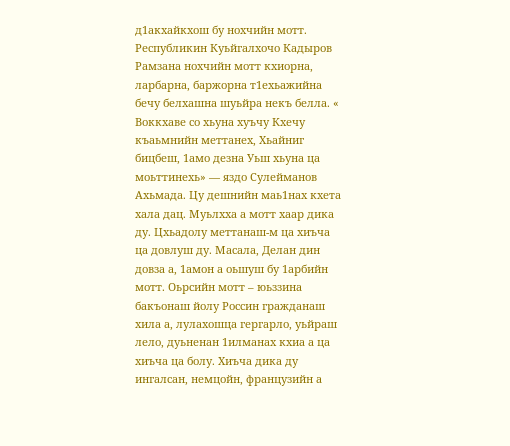д1акхайкхош бу нохчийн мотт. Республикин Куьйгалхочо Кадыров Рамзана нохчийн мотт кхиорна, ларбарна, баржорна т1ехьажийна бечу белхашна шуьйра некъ белла. « Воккхаве со хьуна хуъчу Кхечу къаьмнийн меттанех, Хьайниг бицбеш, 1амо дезна Уьш хьуна ца моьттинехь» — яздо Сулейманов Ахьмада. Цу дешнийн маь1нах кхета хала дац. Муьлхха а мотт хаар дика ду. Цхьадолу меттанаш-м ца хиъча ца довлуш ду. Масала, Делан дин довза а, 1амон а оьшуш бу 1арбийн мотт. Оьрсийн мотт – юьззина бакъонаш йолу Россин гражданаш хила а, лулахошца гергарло, уьйраш лело, дуьненан 1илманах кхиа а ца хиъча ца болу. Хиъча дика ду ингалсан, немцойн, французийн а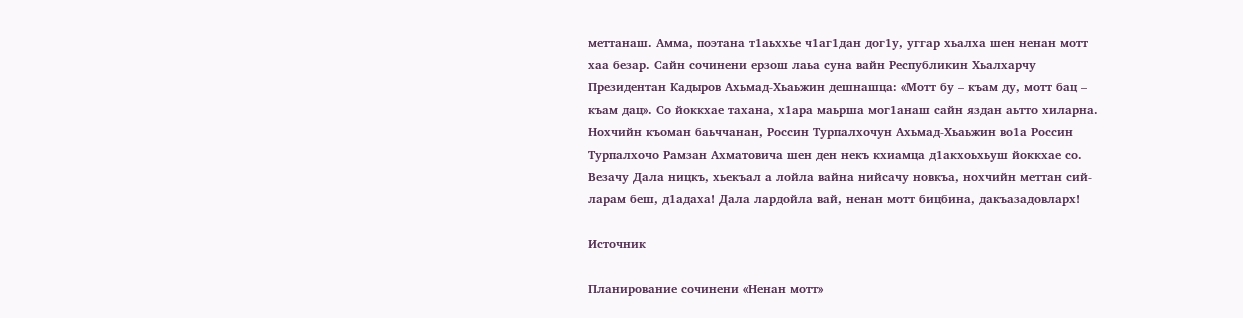меттанаш. Амма, поэтана т1аьххье ч1аг1дан дог1у, уггар хьалха шен ненан мотт хаа безар. Сайн сочинени ерзош лаьа суна вайн Республикин Хьалхарчу Президентан Кадыров Ахьмад-Хьаьжин дешнашца: «Мотт бу – къам ду, мотт бац – къам дац». Со йоккхае тахана, х1ара маьрша мог1анаш сайн яздан аьтто хиларна. Нохчийн къоман баьччанан, Россин Турпалхочун Ахьмад-Хьаьжин во1а Россин Турпалхочо Рамзан Ахматовича шен ден некъ кхиамца д1акхоьхьуш йоккхае со. Везачу Дала ницкъ, хьекъал а лойла вайна нийсачу новкъа, нохчийн меттан сий-ларам беш, д1адаха! Дала лардойла вай, ненан мотт бицбина, дакъазадовларх!

Источник

Планирование сочинени «Ненан мотт»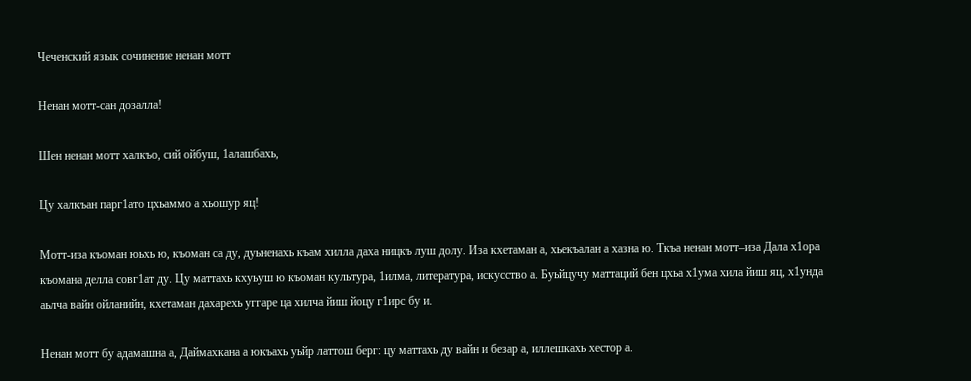Чеченский язык сочинение ненан мотт

Ненан мотт-сан дозалла!

Шен ненан мотт халкъо, сий ойбуш, 1алашбахь,

Цу халкъан парг1ато цхьаммо а хьошур яц!

Мотт-иза къоман юьхь ю, къоман са ду, дуьненахь къам хилла даха ницкъ луш долу. Иза кхетаман а, хьекъалан а хазна ю. Ткъа ненан мотт–иза Дала х1ора къомана делла совг1ат ду. Цу маттахь кхуьуш ю къоман культура, 1илма, литература, искусство а. Буьйцучу маттаций бен цхьа х1ума хила йиш яц, х1унда аьлча вайн ойланийн, кхетаман дахарехь уггаре ца хилча йиш йоцу г1ирс бу и.

Ненан мотт бу адамашна а, Даймахкана а юкъахь уьйр латтош берг: цу маттахь ду вайн и безар а, иллешкахь хестор а.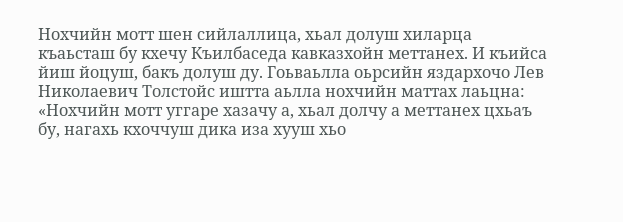Нохчийн мотт шен сийлаллица, хьал долуш хиларца къаьсташ бу кхечу Къилбаседа кавказхойн меттанех. И къийса йиш йоцуш, бакъ долуш ду. Гоьваьлла оьрсийн яздархочо Лев Николаевич Толстойс иштта аьлла нохчийн маттах лаьцна: «Нохчийн мотт уггаре хазачу а, хьал долчу а меттанех цхьаъ бу, нагахь кхоччуш дика иза хууш хьо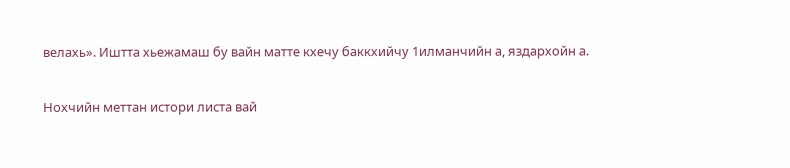велахь». Иштта хьежамаш бу вайн матте кхечу баккхийчу 1илманчийн а, яздархойн а.

Нохчийн меттан истори листа вай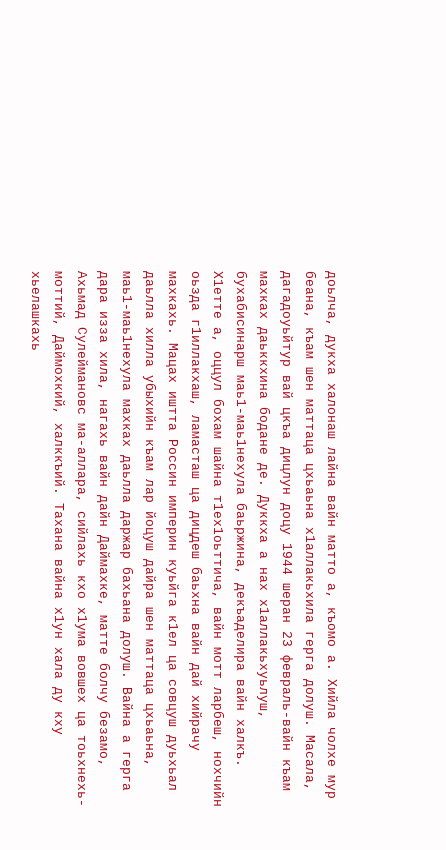доьлча, дукха халонаш лайна вайн матто а, къомо а. Хийла чолхе мур беана, къам шен маттаца цхьаьна х1аллакьхила герга долуш. Масала, дагадоуьйтур вай цкъа дицлун доцу 1944 шеран 23 февраль-вайн къам махках даьккхина бодане де. Дуккха а нах х1аллакьхуьлуш, бухабисинарш маь1-маь1нехула баьржина, декъаделира вайн халкъ. Х1етте а, оццул бохам шайна т1ех1оьттича, вайн мотт ларбеш, нохчийн оьзда г1иллакхаш, ламасташ ца дицдеш баьхна вайн дай хийрачу махкахь. Мацах иштта Россин империн куьйга к1ел ца совцуш дуьхьал даьлла хилла убыхийн къам лар йоцуш дайра шен маттаца цхьаьна, маь1-маь1нехула махках даьлла даржар бахьана долуш. Вайна а герга дара изза хила, нагахь вайн дайн Даймахке, матте болчу безамо, Ахьмад Сулеймановс ма-аллара, сийлахь кхо х1ума вовшех ца тоьхнехь-моттий, Даймохкий, халккъий. Тахана вайна х1ун хала ду кху хьелашкахь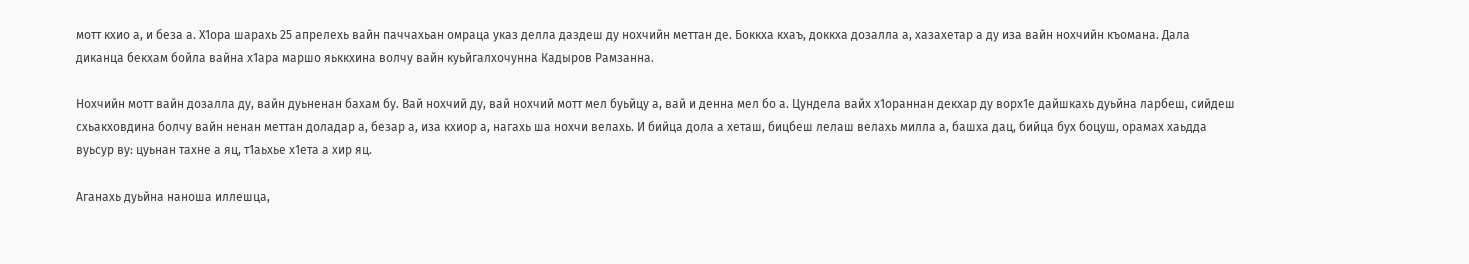мотт кхио а, и беза а. Х1ора шарахь 25 апрелехь вайн паччахьан омраца указ делла даздеш ду нохчийн меттан де. Боккха кхаъ, доккха дозалла а, хазахетар а ду иза вайн нохчийн къомана. Дала диканца бекхам бойла вайна х1ара маршо яьккхина волчу вайн куьйгалхочунна Кадыров Рамзанна.

Нохчийн мотт вайн дозалла ду, вайн дуьненан бахам бу. Вай нохчий ду, вай нохчий мотт мел буьйцу а, вай и денна мел бо а. Цундела вайх х1ораннан декхар ду ворх1е дайшкахь дуьйна ларбеш, сийдеш схьакховдина болчу вайн ненан меттан доладар а, безар а, иза кхиор а, нагахь ша нохчи велахь. И бийца дола а хеташ, бицбеш лелаш велахь милла а, башха дац, бийца бух боцуш, орамах хаьдда вуьсур ву: цуьнан тахне а яц, т1аьхье х1ета а хир яц.

Аганахь дуьйна наноша иллешца,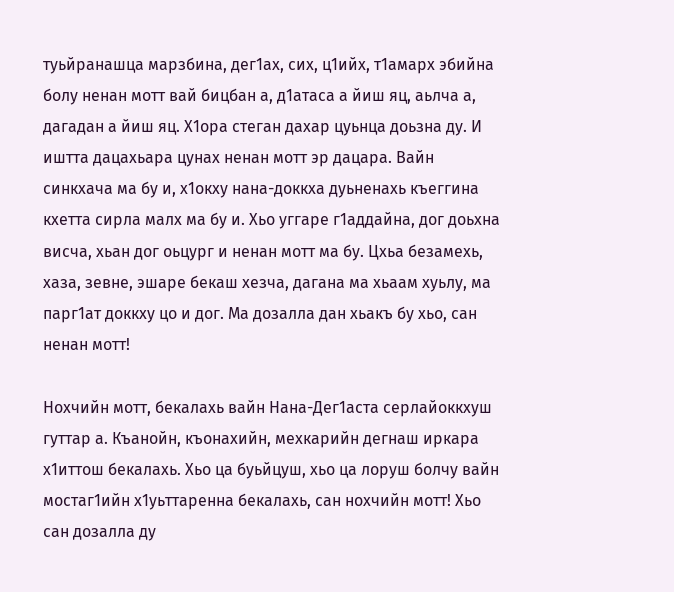туьйранашца марзбина, дег1ах, сих, ц1ийх, т1амарх эбийна болу ненан мотт вай бицбан а, д1атаса а йиш яц, аьлча а, дагадан а йиш яц. Х1ора стеган дахар цуьнца доьзна ду. И иштта дацахьара цунах ненан мотт эр дацара. Вайн синкхача ма бу и, х1окху нана-доккха дуьненахь къеггина кхетта сирла малх ма бу и. Хьо уггаре г1аддайна, дог доьхна висча, хьан дог оьцург и ненан мотт ма бу. Цхьа безамехь, хаза, зевне, эшаре бекаш хезча, дагана ма хьаам хуьлу, ма парг1ат доккху цо и дог. Ма дозалла дан хьакъ бу хьо, сан ненан мотт!

Нохчийн мотт, бекалахь вайн Нана-Дег1аста серлайоккхуш гуттар а. Къанойн, къонахийн, мехкарийн дегнаш иркара х1иттош бекалахь. Хьо ца буьйцуш, хьо ца лоруш болчу вайн мостаг1ийн х1уьттаренна бекалахь, сан нохчийн мотт! Хьо сан дозалла ду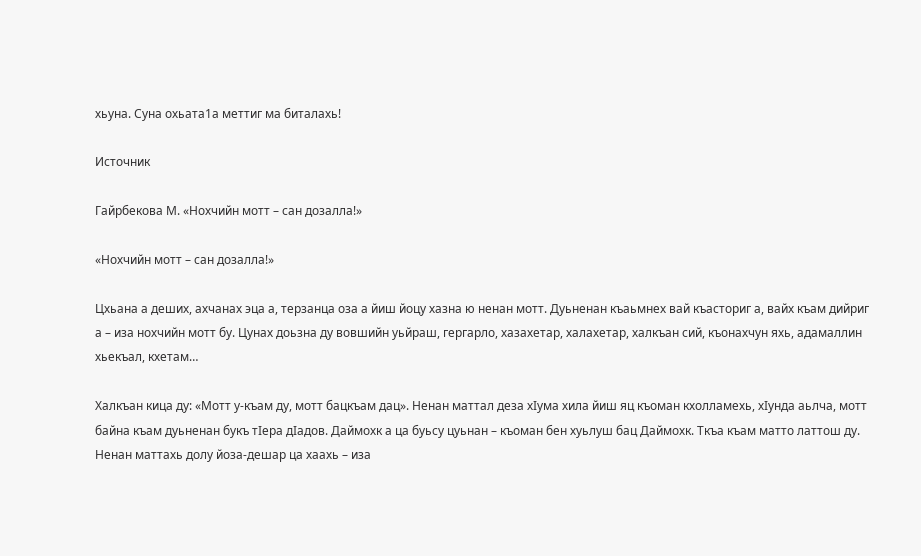хьуна. Суна охьата1а меттиг ма биталахь!

Источник

Гайрбекова М. «Нохчийн мотт – сан дозалла!»

«Нохчийн мотт – сан дозалла!»

Цхьана а деших, ахчанах эца а, терзанца оза а йиш йоцу хазна ю ненан мотт. Дуьненан къаьмнех вай къасториг а, вайх къам дийриг а – иза нохчийн мотт бу. Цунах доьзна ду вовшийн уьйраш, гергарло, хазахетар, халахетар, халкъан сий, къонахчун яхь, адамаллин хьекъал, кхетам…

Халкъан кица ду: «Мотт у-къам ду, мотт бацкъам дац». Ненан маттал деза хIума хила йиш яц къоман кхолламехь, хIунда аьлча, мотт байна къам дуьненан букъ тIера дIадов. Даймохк а ца буьсу цуьнан – къоман бен хуьлуш бац Даймохк. Ткъа къам матто латтош ду. Ненан маттахь долу йоза-дешар ца хаахь – иза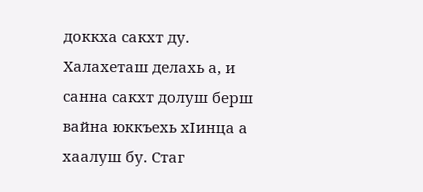доккха сакхт ду. Халахеташ делахь а, и санна сакхт долуш берш вайна юккъехь хIинца а хаалуш бу. Стаг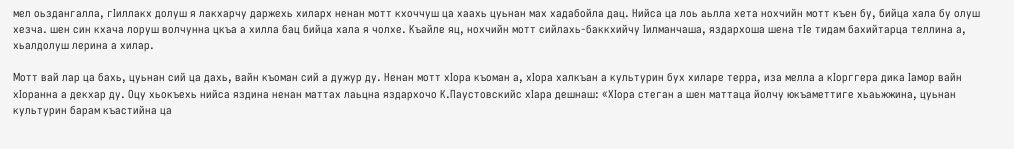мел оьздангалла, гIиллакх долуш я лакхарчу даржехь хиларх ненан мотт кхоччуш ца хаахь цуьнан мах хадабойла дац. Нийса ца лоь аьлла хета нохчийн мотт къен бу, бийца хала бу олуш хезча. шен син кхача лоруш волчунна цкъа а хилла бац бийца хала я чолхе. Къайле яц, нохчийн мотт сийлахь-баккхийчу Iилманчаша, яздархоша шена тIе тидам бахийтарца теллина а, хьалдолуш лерина а хилар.

Мотт вай лар ца бахь, цуьнан сий ца дахь, вайн къоман сий а дужур ду. Ненан мотт хIора къоман а, хIора халкъан а культурин бух хиларе терра, иза мелла а кIорггера дика Iамор вайн хIоранна а декхар ду. Оцу хьокъехь нийса яздина ненан маттах лаьцна яздархочо К.Паустовскийс хIара дешнаш: «ХIора стеган а шен маттаца йолчу юкъаметтиге хьаьжжина, цуьнан культурин барам къастийна ца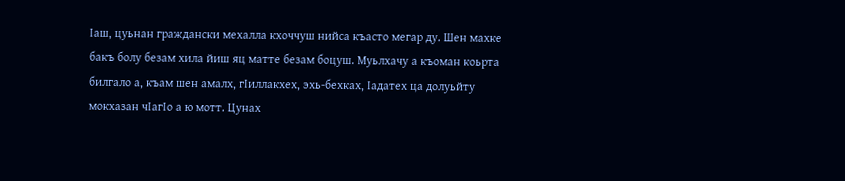Iаш, цуьнан граждански мехалла кхоччуш нийса къасто мегар ду. Шен махке бакъ болу безам хила йиш яц матте безам боцуш. Муьлхачу а къоман коьрта билгало а, къам шен амалх, гIиллакхех, эхь-бехках, Iадатех ца долуьйту мокхазан чIагIо а ю мотт. Цунах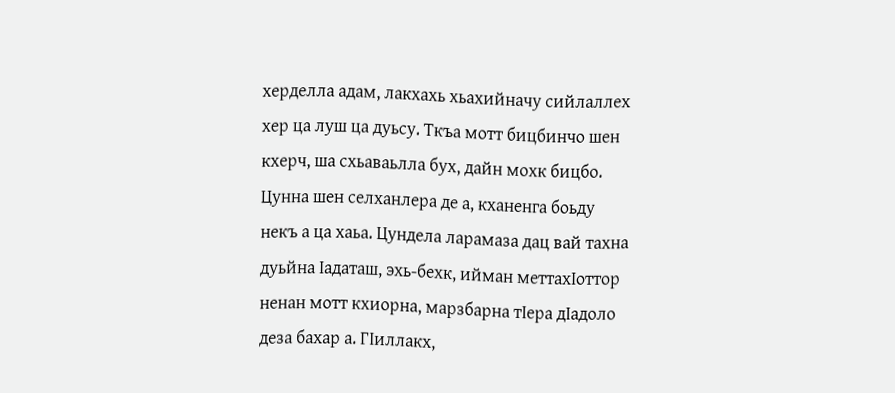херделла адам, лакхахь хьахийначу сийлаллех хер ца луш ца дуьсу. Ткъа мотт бицбинчо шен кхерч, ша схьаваьлла бух, дайн мохк бицбо. Цунна шен селханлера де а, кханенга боьду некъ а ца хаьа. Цундела ларамаза дац вай тахна дуьйна Iадаташ, эхь-бехк, ийман меттахIоттор ненан мотт кхиорна, марзбарна тIера дIадоло деза бахар а. ГIиллакх,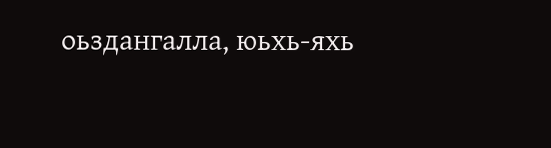оьздангалла, юьхь-яхь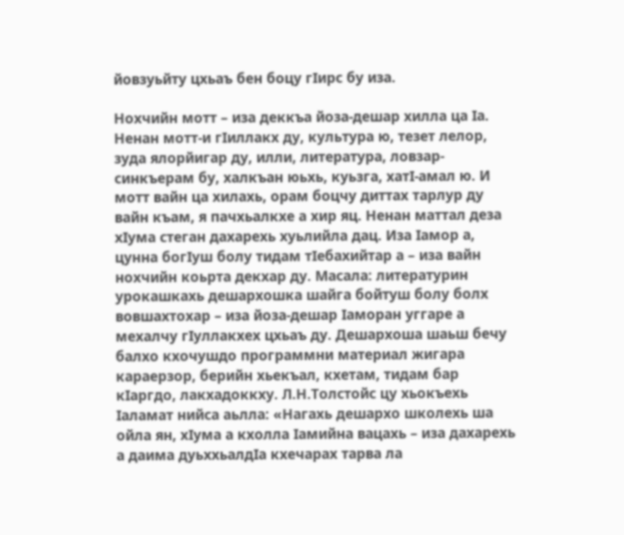йовзуьйту цхьаъ бен боцу гIирс бу иза.

Нохчийн мотт – иза деккъа йоза-дешар хилла ца Iа. Ненан мотт-и гIиллакх ду, культура ю, тезет лелор, зуда ялорйигар ду, илли, литература, ловзар-синкъерам бу, халкъан юьхь, куьзга, хатI-амал ю. И мотт вайн ца хилахь, орам боцчу диттах тарлур ду вайн къам, я пачхьалкхе а хир яц. Ненан маттал деза хIума стеган дахарехь хуьлийла дац. Иза Iамор а, цунна богIуш болу тидам тIебахийтар а – иза вайн нохчийн коьрта декхар ду. Масала: литературин урокашкахь дешархошка шайга бойтуш болу болх вовшахтохар – иза йоза-дешар Iаморан уггаре а мехалчу гIуллакхех цхьаъ ду. Дешархоша шаьш бечу балхо кхочушдо программни материал жигара караерзор, берийн хьекъал, кхетам, тидам бар кIаргдо, лакхадоккху. Л.Н.Толстойс цу хьокъехь Iаламат нийса аьлла: «Нагахь дешархо школехь ша ойла ян, хIума а кхолла Iамийна вацахь – иза дахарехь а даима дуьххьалдIа кхечарах тарва ла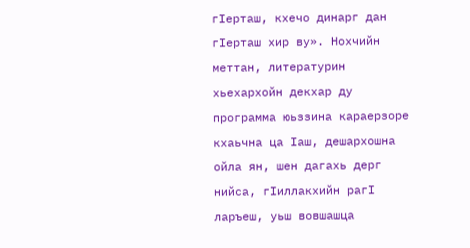гIерташ, кхечо динарг дан гIерташ хир ву». Нохчийн меттан, литературин хьехархойн декхар ду программа юьззина караерзоре кхаьчна ца Iаш, дешархошна ойла ян, шен дагахь дерг нийса, гIиллакхийн рагI ларъеш, уьш вовшашца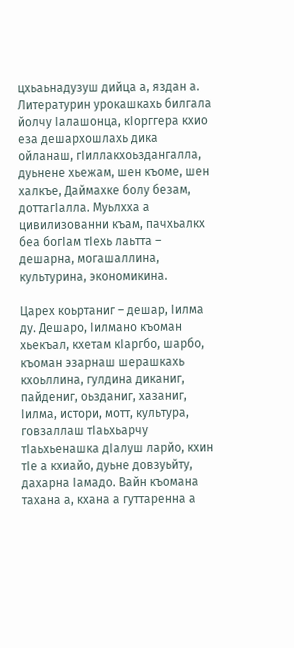цхьаьнадузуш дийца а, яздан а. Литературин урокашкахь билгала йолчу Iалашонца, кIорггера кхио еза дешархошлахь дика ойланаш, гIиллакхоьздангалла, дуьнене хьежам, шен къоме, шен халкъе, Даймахке болу безам, доттагIалла. Муьлхха а цивилизованни къам, пачхьалкх беа богIам тIехь лаьтта – дешарна, могашаллина, культурина, экономикина.

Царех коьртаниг – дешар, Iилма ду. Дешаро, Iилмано къоман хьекъал, кхетам кIаргбо, шарбо, къоман эзарнаш шерашкахь кхоьллина, гулдина диканиг, пайдениг, оьзданиг, хазаниг, Iилма, истори, мотт, культура, говзаллаш тIаьхьарчу тIаьхьенашка дIалуш ларйо, кхин тIе а кхиайо, дуьне довзуьйту, дахарна Iамадо. Вайн къомана тахана а, кхана а гуттаренна а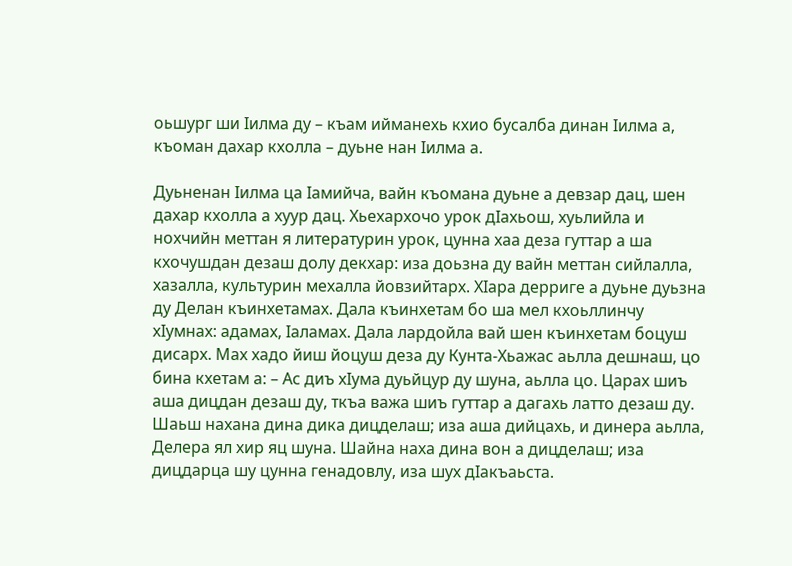оьшург ши Iилма ду – къам ийманехь кхио бусалба динан Iилма а, къоман дахар кхолла – дуьне нан Iилма а.

Дуьненан Iилма ца Iамийча, вайн къомана дуьне а девзар дац, шен дахар кхолла а хуур дац. Хьехархочо урок дIахьош, хуьлийла и нохчийн меттан я литературин урок, цунна хаа деза гуттар а ша кхочушдан дезаш долу декхар: иза доьзна ду вайн меттан сийлалла, хазалла, культурин мехалла йовзийтарх. ХIара дерриге а дуьне дуьзна ду Делан къинхетамах. Дала къинхетам бо ша мел кхоьллинчу хIумнах: адамах, Iаламах. Дала лардойла вай шен къинхетам боцуш дисарх. Мах хадо йиш йоцуш деза ду Кунта-Хьажас аьлла дешнаш, цо бина кхетам а: – Ас диъ хIума дуьйцур ду шуна, аьлла цо. Царах шиъ аша дицдан дезаш ду, ткъа важа шиъ гуттар а дагахь латто дезаш ду. Шаьш нахана дина дика дицделаш; иза аша дийцахь, и динера аьлла, Делера ял хир яц шуна. Шайна наха дина вон а дицделаш; иза дицдарца шу цунна генадовлу, иза шух дIакъаьста.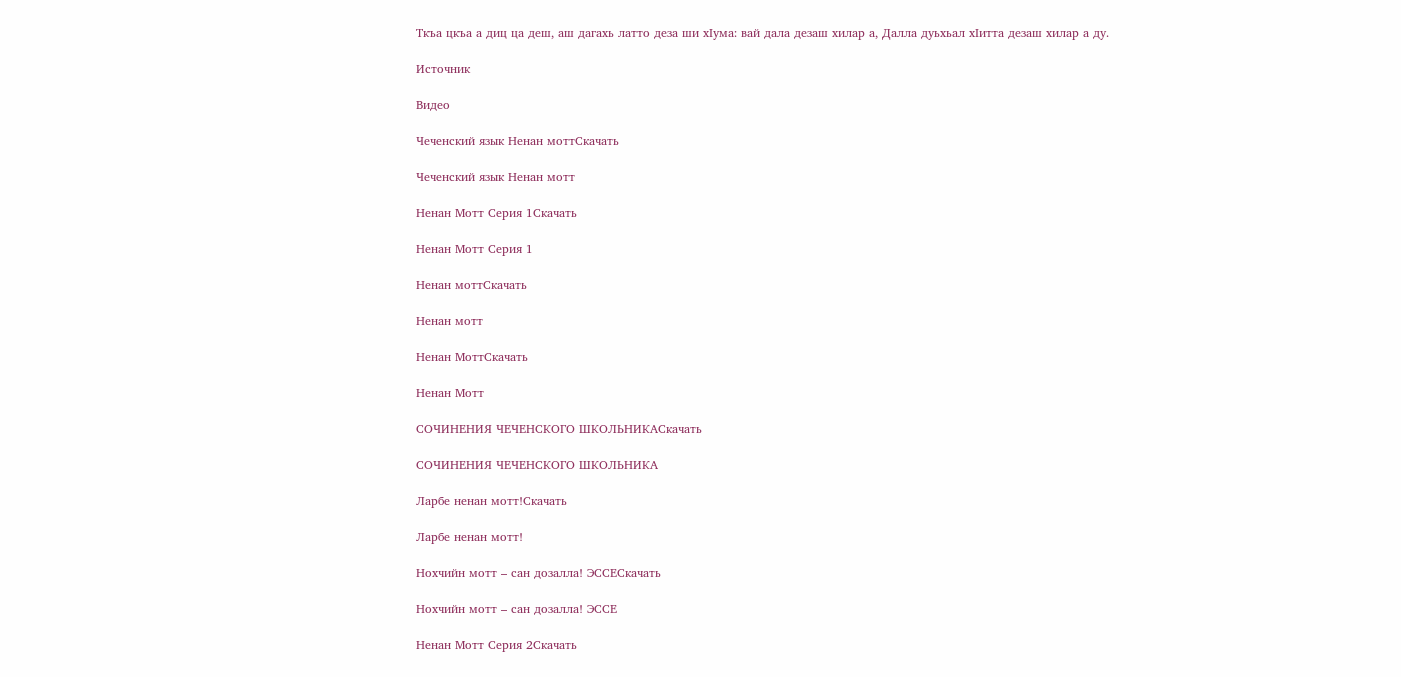Ткъа цкъа а диц ца деш, аш дагахь латто деза ши хIума: вай дала дезаш хилар а, Далла дуьхьал хIитта дезаш хилар а ду.

Источник

Видео

Чеченский язык Ненан моттСкачать

Чеченский язык Ненан мотт

Ненан Мотт Серия 1Скачать

Ненан Мотт Серия 1

Ненан моттСкачать

Ненан мотт

Ненан МоттСкачать

Ненан Мотт

СОЧИНЕНИЯ ЧЕЧЕНСКОГО ШКОЛЬНИКАСкачать

СОЧИНЕНИЯ ЧЕЧЕНСКОГО ШКОЛЬНИКА

Ларбе ненан мотт!Скачать

Ларбе ненан мотт!

Нохчийн мотт – сан дозалла! ЭССЕСкачать

Нохчийн мотт – сан дозалла! ЭССЕ

Ненан Мотт Серия 2Скачать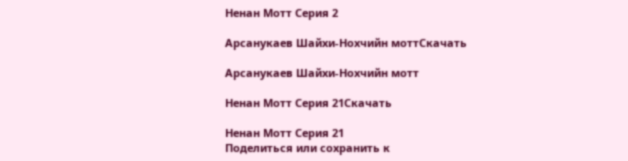Ненан Мотт Серия 2

Арсанукаев Шайхи-Нохчийн моттСкачать

Арсанукаев Шайхи-Нохчийн мотт

Ненан Мотт Серия 21Скачать

Ненан Мотт Серия 21
Поделиться или сохранить к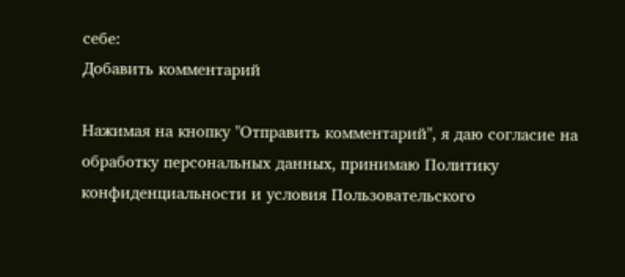себе:
Добавить комментарий

Нажимая на кнопку "Отправить комментарий", я даю согласие на обработку персональных данных, принимаю Политику конфиденциальности и условия Пользовательского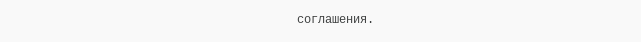соглашения.